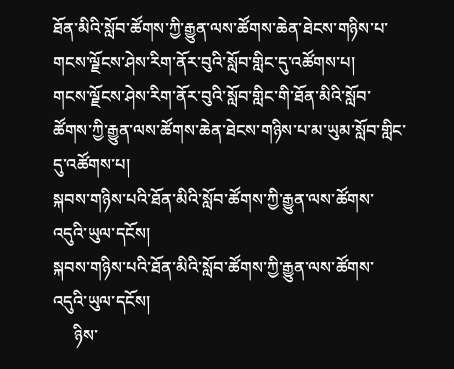ཐོན་མིའི་སློབ་ཚོགས་ཀྱི་རྒྱུན་ལས་ཚོགས་ཆེན་ཐེངས་གཉིས་པ་གངས་ལྗོངས་ཤེས་རིག་ནོར་བུའི་སློབ་གླིང་དུ་འཚོགས་པ།
གངས་ལྗོངས་ཤེས་རིག་ནོར་བུའི་སློབ་གླིང་གི་ཐོན་མིའི་སློབ་ཚོགས་ཀྱི་རྒྱུན་ལས་ཚོགས་ཆེན་ཐེངས་གཉིས་པ་མ་ཡུམ་སློབ་གླིང་དུ་འཚོགས་པ།
སྐབས་གཉིས་པའི་ཐོན་མིའི་སློབ་ཚོགས་ཀྱི་རྒྱུན་ལས་ཚོགས་འདུའི་ཡུལ་དངོས།
སྐབས་གཉིས་པའི་ཐོན་མིའི་སློབ་ཚོགས་ཀྱི་རྒྱུན་ལས་ཚོགས་འདུའི་ཡུལ་དངོས།
     ཉིས་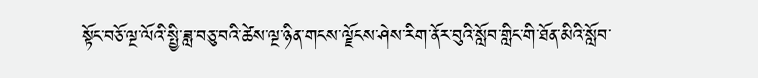སྟོང་བཅོ་ལྔ་ལོའི་སྤྱི་ཟླ་བཅུ་བའི་ཚེས་ལྔ་ཉིན་གངས་ལྗོངས་ཤེས་རིག་ནོར་བུའི་སློབ་གླིང་གི་ཐོན་མིའི་སློབ་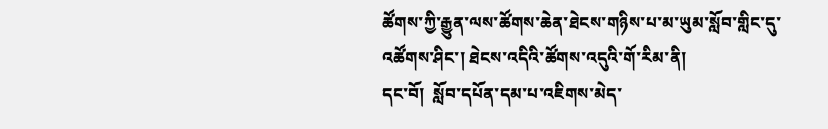ཚོགས་ཀྱི་རྒྱུན་ལས་ཚོགས་ཆེན་ཐེངས་གཉིས་པ་མ་ཡུམ་སློབ་གླིང་དུ་འཚོགས་ཤིང་། ཐེངས་འདིའི་ཚོགས་འདུའི་གོ་རིམ་ནི།
དང་བོ།  སློབ་དཔོན་དམ་པ་འཇིགས་མེད་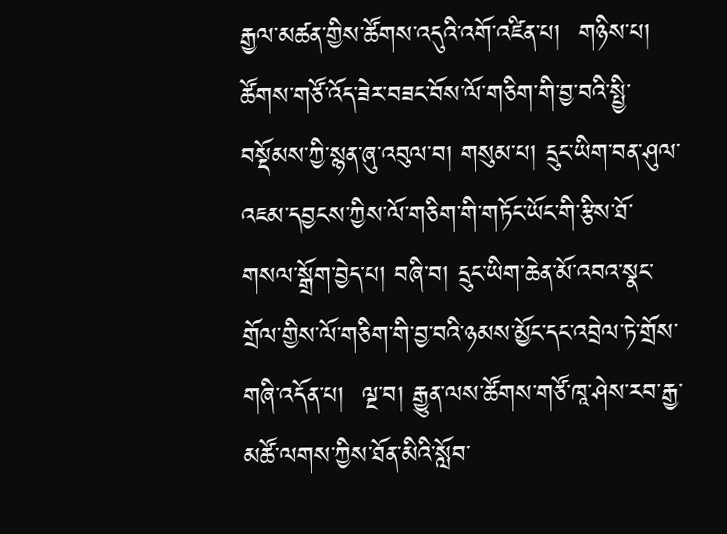རྒྱལ་མཚན་གྱིས་ཚོགས་འདུའི་འགོ་འཛིན་པ།  གཉིས་པ། ཚོགས་གཙོ་འོད་ཟེར་བཟང་བོས་ལོ་གཅིག་གི་བྱ་བའི་སྤྱི་བསྡོམས་ཀྱི་སྙན་ཞུ་འབུལ་བ། གསུམ་པ། དྲུང་ཡིག་བན་ཤུལ་འཇམ་དབྱངས་ཀྱིས་ལོ་གཅིག་གི་གཏོང་ཡོང་གི་རྩིས་ཐོ་གསལ་སྒྲོག་བྱེད་པ། བཞི་བ། དྲུང་ཡིག་ཆེན་མོ་འབའ་སྣང་གྲོལ་གྱིས་ལོ་གཅིག་གི་བྱ་བའི་ཉམས་མྱོང་དང་འབྲེལ་ཏེ་གྲོས་གཞི་འདོན་པ།  ལྔ་བ། རྒྱུན་ལས་ཚོགས་གཙོ་ཁཱ་ཤེས་རབ་རྒྱ་མཚོ་ལགས་ཀྱིས་ཐོན་མིའི་སློབ་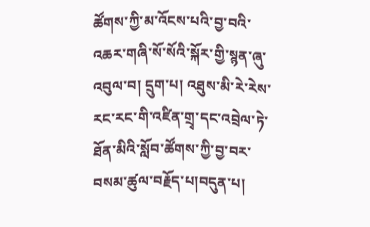ཚོགས་ཀྱི་མ་འོངས་པའི་བྱ་བའི་འཆར་གཞི་སོ་སོའི་སྐོར་གྱི་སྙན་ཞུ་འབུལ་བ། དྲུག་པ། འཐུས་མི་རེ་རེས་རང་རང་གི་འཛིན་གྲྭ་དང་འབྲེལ་ཏེ་ཐོན་མིའི་སློབ་ཚོགས་ཀྱི་བྱ་བར་བསམ་ཚུལ་བརྗོད་པ།བདུན་པ།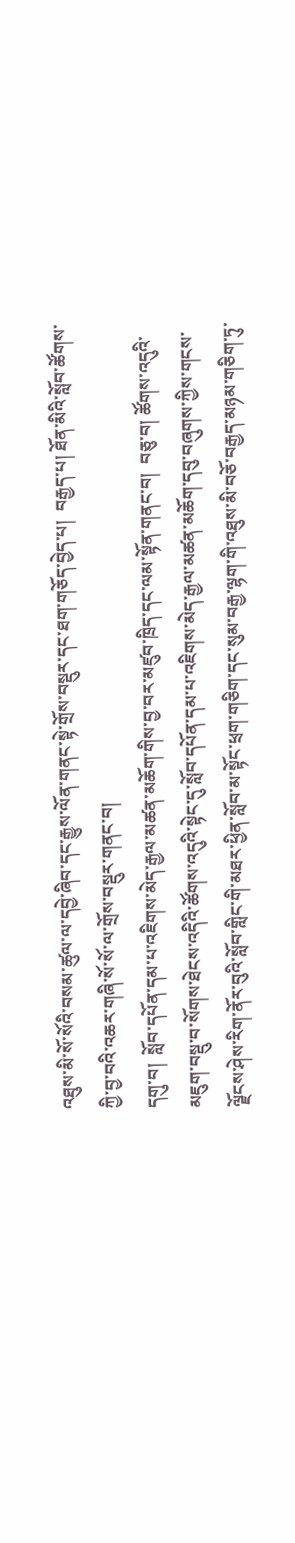འཐུས་མི་སོ་སོའི་བསམ་ཚུལ་ལ་དབྱེ་ཞིབ་དང་རྒྱུས་ལོན་གནང་སྟེ་གྲོས་བསྡུར་དང་ཐག་གཅོད་བྱེད་པ།  བརྒྱད་པ། ཐོན་མིའི་སློབ་ཚོགས་ཀྱི་བྱ་བའི་འཆར་གཞི་སོ་སོ་ལ་གྲོས་བསྡུར་གནང་བ།
དགུ་བ།  སློབ་དཔོན་དམ་པ་འཇིགས་མེད་རྒྱལ་མཚན་མཆོག་གིས་བྱ་བར་མཛུབ་ཁྲིད་དང་ལམ་སྟོན་གནང་བ།  བཅུ་བ། ཚོགས་འདུའི་མཇུག་བསྡུ་བ་སོགས་ཐེངས་འདིའི་ཚོགས་འདུའི་སྟེང་དུ་སློབ་དཔོན་དམ་པ་འཇིགས་མེད་རྒྱལ་མཚན་མཆོག་དབུ་བཞུགས་ཀྱིས་གངས་ལྗོངས་ཤེས་རིག་ནོར་བུའི་སློབ་གླིང་གི་མཐར་ཕྱིན་སློབ་མ་སྟོང་ཕྲག་གཅིག་དང་སུམ་བརྒྱ་ལྷག་གི་འཐུས་མི་བཅོ་བརྒྱད་མཉམ་གཅིག་ཏུ་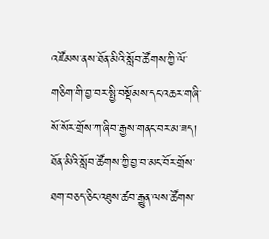འཛོམས་ནས་ཐོན་མིའི་སློབ་ཚོགས་ཀྱི་ལོ་གཅིག་གི་བྱ་བར་སྤྱི་བསྡོམས་དང་འཆར་གཞི་སོ་སོར་གྲོས་ཀ་ཞིབ་རྒྱས་གནང་བར་མ་ཟད།   ཐོན་མིའི་སློབ་ཚོགས་ཀྱི་བྱ་བ་མང་བོར་གྲོས་ཐག་བཅད་ཅིང་འཐུས་ཚབ་རྒྱུན་ལས་ཚོགས་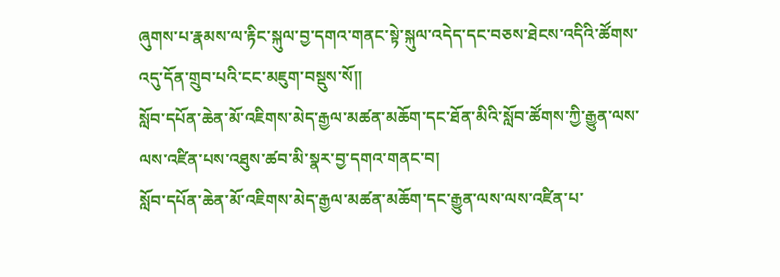ཞུགས་པ་རྣམས་ལ་རྟིང་སྐུལ་བྱ་དགའ་གནང་སྟེ་སྐུལ་འདེད་དང་བཅས་ཐེངས་འདིའི་ཚོགས་འདུ་དོན་གྲུབ་པའི་ངང་མཇུག་བསྡུས་སོ།།
སློབ་དཔོན་ཆེན་མོ་འཇིགས་མེད་རྒྱལ་མཚན་མཆོག་དང་ཐོན་མིའི་སློབ་ཚོགས་ཀྱི་རྒྱུན་ལས་ལས་འཛིན་པས་འཐུས་ཚབ་མི་སྣར་བྱ་དགའ་གནང་བ།
སློབ་དཔོན་ཆེན་མོ་འཇིགས་མེད་རྒྱལ་མཚན་མཆོག་དང་རྒྱུན་ལས་ལས་འཛིན་པ་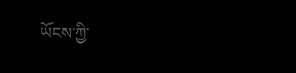ཡོངས་ཀྱི་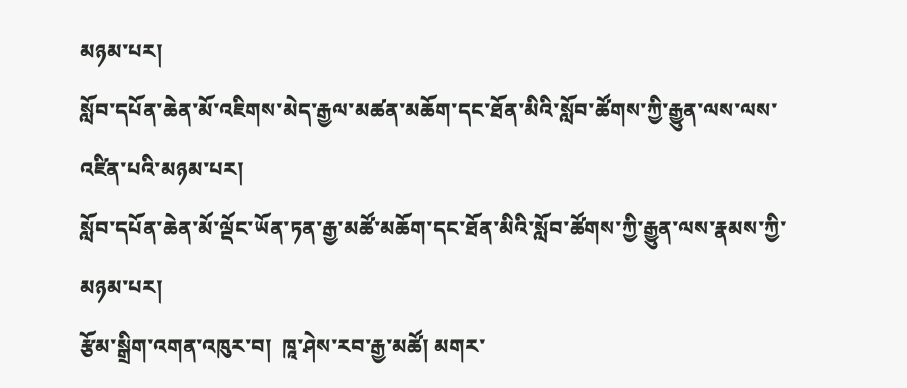མཉམ་པར།
སློབ་དཔོན་ཆེན་མོ་འཇིགས་མེད་རྒྱལ་མཚན་མཆོག་དང་ཐོན་མིའི་སློབ་ཚོགས་ཀྱི་རྒྱུན་ལས་ལས་འཛིན་པའི་མཉམ་པར།
སློབ་དཔོན་ཆེན་མོ་ལྡོང་ཡོན་ཏན་རྒྱ་མཚོ་མཆོག་དང་ཐོན་མིའི་སློབ་ཚོགས་ཀྱི་རྒྱུན་ལས་རྣམས་ཀྱི་མཉམ་པར།
རྩོམ་སྒྲིག་འགན་འཁུར་བ།  ཁཱ་ཤེས་རབ་རྒྱ་མཚོ། མགར་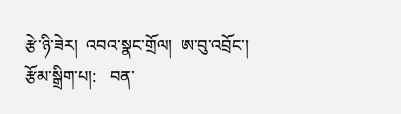རྩེ་ཉི་ཟེར།  འབའ་སྣང་གྲོལ།  ཨ་བུ་འབྲོང་།
རྩོམ་སྒྲིག་པ།:   བན་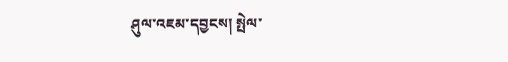ཤུལ་འཇམ་དབྱངས། སྤེལ་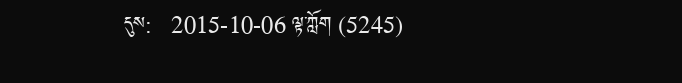དུས:   2015-10-06 ལྟ་ཀློག (5245)